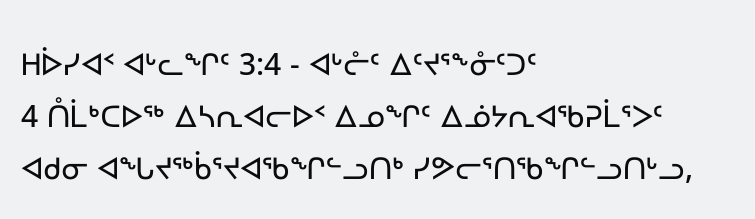ᕼᐆᓯᐊᑉ ᐊᒡᓚᖏᑦ 3:4 - ᐊᒡᓔᑦ ᐃᑦᔪᕐᖕᓁᑦᑐᑦ
4 ᑍᒫᒃᑕᐅᖅ ᐃᓴᕆᐊᓕᐅᑉ ᐃᓄᖏᑦ ᐃᓅᔭᕆᐊᖃᕈᒫᕐᐳᑦ ᐊᑯᓂ ᐊᖓᔪᖅᑳᕐᔪᐊᖃᖏᓪᓗᑎᒃ ᓯᕗᓕᕐᑎᖃᖏᓪᓗᑎᒡᓗ,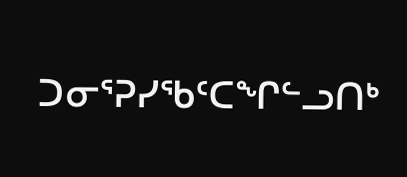ᑐᓂᕐᕈᓯᖃᑦᑕᖏᓪᓗᑎᒃ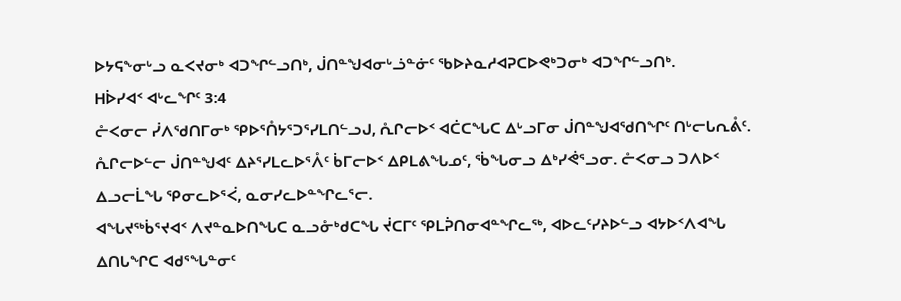ᐅᔭᕋᖕᓂᒡᓗ ᓇᐸᔪᓂᒃ ᐊᑐᖏᓪᓗᑎᒃ, ᒎᑎᓐᖑᐊᓂᒡᓘᓐᓃᑦ ᖃᐅᔨᓇᓱᐊᕈᑕᐅᕙᒃᑐᓂᒃ ᐊᑐᖏᓪᓗᑎᒃ.
ᕼᐆᓯᐊᑉ ᐊᒡᓚᖏᑦ 3:4
ᓔᐸᓂᓕ ᓰᐱᖁᑎᒥᓂᒃ ᕿᐅᕐᑍᔭᕐᑐᕐᓯᒪᑎᓪᓗᒍ, ᕅᒋᓕᐅᑉ ᐊᑖᑕᖓᑕ ᐃᒡᓗᒥᓂ ᒎᑎᓐᖑᐊᖁᑎᖏᑦ ᑎᒡᓕᒐᕆᕔᑦ.
ᕅᒋᓕᐅᓪᓕ ᒎᑎᓐᖑᐊᑦ ᐃᔨᕐᓯᒪᓚᐅᕐᐰᑦ ᑳᒥᓕᐅᑉ ᐃᑭᒪᕕᖓᓄᑦ, ᖄᖓᓂᓗ ᐃᒃᓯᕚᕐᓗᓂ. ᓔᐸᓂᓗ ᑐᐱᐅᑉ ᐃᓗᓕᒫᖓ ᕿᓂᓚᐅᕐᐹ, ᓇᓂᓯᓚᐅᓐᖏᓚᕐᓕ.
ᐊᖓᔪᖅᑳᕐᔪᐊᑉ ᐱᔪᓐᓇᐅᑎᖓᑕ ᓇᓗᓁᒃᑯᑕᖓ ᔫᑕᒥᑦ ᕿᒪᕉᑎᓂᐊᓐᖏᓚᖅ, ᐊᐅᓚᑦᓯᔨᐅᓪᓗ ᐊᔭᐅᑉᐱᐊᖓ ᐃᑎᒐᖏᑕ ᐊᑯᕐᖓᓐᓂᑦ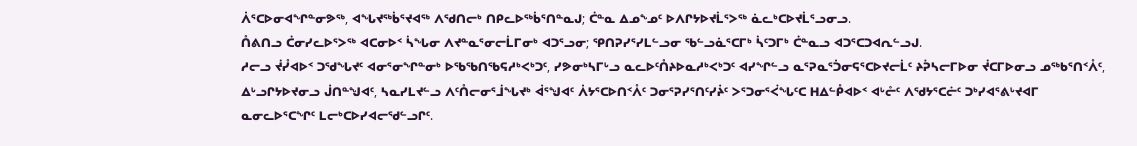ᐲᕐᑕᐅᓂᐊᖏᓐᓂᕗᖅ, ᐊᖓᔪᖅᑳᕐᔪᐊᖅ ᐱᖁᑎᓕᒃ ᑎᑭᓚᐅᖅᑳᕐᑎᓐᓇᒍ; ᑖᓐᓇ ᐃᓄᖕᓄᑦ ᐅᐱᒋᔭᐅᔪᒫᕐᐳᖅ ᓈᓚᒃᑕᐅᔪᒫᕐᓗᓂᓗ.
ᑍᕕᑎᓗ ᑖᓂᓯᓚᐅᕐᐳᖅ ᐊᑕᓂᐅᑉ ᓵᖓᓂ ᐱᔪᓐᓇᕐᓂᓕᒫᒥᓂᒃ ᐊᑐᕐᓗᓂ; ᕿᑎᕈᓯᕐᓯᒪᓪᓗᓂ ᖃᓪᓗᓈᕐᑕᒥᒃ ᓵᑦᑐᒥᒃ ᑖᓐᓇᓗ ᐊᑐᕐᑕᑐᐊᕆᓪᓗᒍ.
ᓱᓕᓗ ᔫᓮᐊᐅᑉ ᑐᖁᖓᔪᑦ ᐊᓂᕐᓂᖏᓐᓂᒃ ᐅᖃᖃᑎᖃᕋᓱᒃᐸᒃᑐᑦ, ᓯᕗᓂᒃᓴᒥᒡᓗ ᓇᓚᐅᑦᑍᔨᐅᓇᓱᒃᐸᒃᑐᑦ ᐊᓯᖏᓪᓗ ᓇᕐᕈᓇᕐᑑᓂᕋᕐᑕᐅᔪᓕᒫᑦ ᔨᕉᓴᓕᒥᐅᓂ ᔫᑕᒥᐅᓂᓗ ᓄᖅᑲᕐᑎᑉᐰᑦ, ᐃᒡᓗᒋᔭᐅᔪᓂᓗ ᒎᑎᓐᖑᐊᑦ, ᓴᓇᓯᒪᔪᓪᓗ ᐱᑦᑍᓕᓂᕐᒨᖓᔪᒃ ᐋᕐᖑᐊᑦ ᐲᔭᕐᑕᐅᑎᑉᐰᑦ ᑐᓂᕐᕈᓯᕐᑎᑦᓯᔩᑦ ᐳᕐᑐᓂᕐᐹᖓᑦᑕ ᕼᐃᓪᑬᐊᐅᑉ ᐊᒡᓔᑦ ᐱᖁᔭᕐᑕᓖᑦ ᑐᒃᓯᐊᕐᕕᒡᔪᐊᒥ ᓇᓂᓚᐅᕐᑕᖏᑦ ᒪᓕᒃᑕᐅᓯᐊᓕᖁᓪᓗᒋᑦ.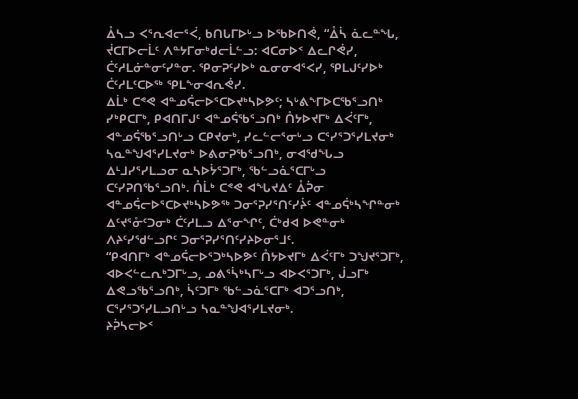ᐂᓴᓗ ᐸᕐᕆᐊᓕᕐᐹ, ᑲᑎᒐᒥᐅᒡᓗ ᐅᖃᐅᑎᕚ, “ᐂᓵ ᓈᓚᓐᖓ, ᔫᑕᒥᐅᓕᒫᑦ ᐱᓐᔭᒥᓂᒃᑯᓕᒫᓪᓗ: ᐊᑕᓂᐅᑉ ᐃᓚᒋᕚᓯ, ᑖᑦᓱᒪᓃᓐᓂᑦᓯᓐᓂ. ᕿᓂᕈᑦᓯᐅᒃ ᓇᓂᓂᐊᕐᐸᓯ, ᕿᒪᒍᑦᓯᐅᒃ ᑖᑦᓱᒪᑦᑕᐅᖅ ᕿᒪᖕᓂᐊᕆᕚᓯ.
ᐃᒫᒃ ᑕᕝᕙ ᐊᓐᓄᕌᓕᐅᕐᑕᐅᔪᒃᓴᐅᕗᑦ; ᓴᒡᕕᖕᒥᐅᑕᖃᕐᓗᑎᒃ ᓯᒃᑭᑕᒥᒃ, ᑭᐊᑎᒥᒍᑦ ᐊᓐᓄᕌᖃᕐᓗᑎᒃ ᑍᔭᐅᔪᒥᒃ ᐃᐹᑦᒥᒃ, ᐊᓐᓄᕌᖃᕐᓗᑎᒡᓗ ᑕᑭᔪᓂᒃ, ᓯᓚᓪᓕᕐᓂᒡᓗ ᑕᕐᓯᕐᑐᕐᓯᒪᔪᓂᒃ ᓴᓇᓐᖑᐊᕐᓯᒪᔪᓂᒃ ᐅᕕᓂᕈᖃᕐᓗᑎᒃ, ᓂᐊᖁᖓᓗ ᐃᒻᒧᓯᕐᓯᒪᓗᓂ ᓇᓴᐅᔮᕐᑐᒥᒃ, ᖃᓪᓗᓈᕐᑕᒥᒡᓗ ᑕᑦᓯᕈᑎᖃᕐᓗᑎᒃ. ᑍᒫᒃ ᑕᕝᕙ ᐊᖓᔪᐃᑦ ᐂᕉᓂ ᐊᓐᓄᕌᓕᐅᕐᑕᐅᔪᒃᓴᐅᕗᖅ ᑐᓂᕐᕈᓯᕐᑎᑦᓯᔩᑦ ᐊᓐᓄᕌᒃᓴᖏᓐᓂᒃ ᐃᑦᔪᕐᓁᑦᑐᓂᒃ ᑖᑦᓱᒪᓗ ᐃᕐᓂᖏᑦ, ᑖᒃᑯᐊ ᐅᕙᓐᓂᒃ ᐱᔨᑦᓯᖁᓪᓗᒋᑦ ᑐᓂᕐᕈᓯᕐᑎᑦᓯᔨᐅᓂᕐᒧᑦ.
“ᑭᐊᑎᒥᒃ ᐊᓐᓄᕌᓕᐅᕐᑐᒃᓴᐅᕗᑦ ᑍᔭᐅᔪᒥᒃ ᐃᐹᑦᒥᒃ ᑐᖑᔪᕐᑐᒥᒃ, ᐊᐅᐸᓪᓚᕆᒃᑐᒥᒡᓗ, ᓄᕕᕐᓵᒃᓴᒥᒡᓗ ᐊᐅᐸᕐᑐᒥᒃ, ᒎᓗᒥᒃ ᐃᕙᓗᖃᕐᓗᑎᒃ, ᓵᑦᑐᒥᒃ ᖃᓪᓗᓈᕐᑕᒥᒃ ᐊᑐᕐᓗᑎᒃ, ᑕᕐᓯᕐᑐᕐᓯᒪᓗᑎᒡᓗ ᓴᓇᓐᖑᐊᕐᓯᒪᔪᓂᒃ.
ᔨᕉᓴᓕᐅᑉ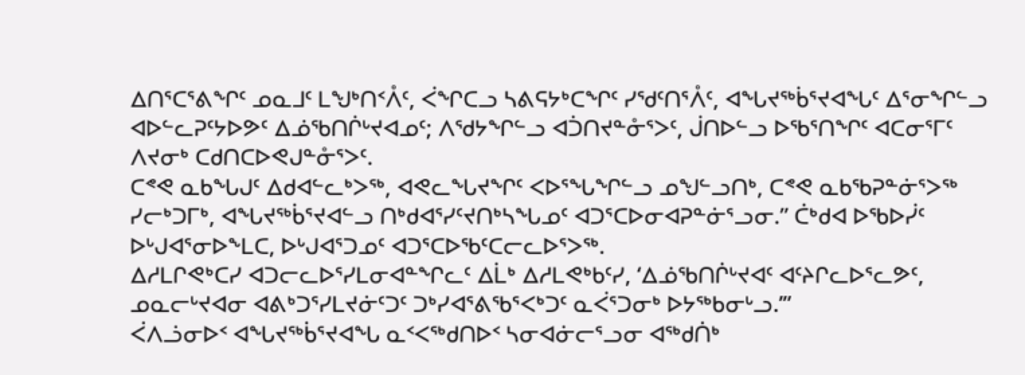ᐃᑎᕐᑕᕐᕕᖏᑦ ᓄᓇᒧᑦ ᒪᖑᒃᑎᑉᐰᑦ, ᐹᖏᑕᓗ ᓴᕕᕋᔭᒃᑕᖏᑦ ᓯᖁᑦᑎᕐᐰᑦ, ᐊᖓᔪᖅᑳᕐᔪᐊᖓᑦ ᐃᕐᓂᖏᓪᓗ ᐊᐅᓪᓚᕈᑦᔭᐅᕗᑦ ᐃᓅᖃᑎᒌᒡᔪᐊᓄᑦ; ᐱᖁᔭᖏᓪᓗ ᐊᑑᑎᔪᓐᓁᕐᐳᑦ, ᒎᑎᐅᓪᓗ ᐅᖃᕐᑎᖏᑦ ᐊᑕᓂᕐᒥᑦ ᐱᔪᓂᒃ ᑕᑯᑎᑕᐅᕙᒍᓐᓁᕐᐳᑦ.
ᑕᕝᕙ ᓇᑲᖓᒍᑦ ᐃᑯᐊᓪᓚᒃᐳᖅ, ᐊᕙᓚᖓᔪᖏᑦ ᐸᐅᕐᖓᖏᓪᓗ ᓄᖑᓪᓗᑎᒃ, ᑕᕝᕙ ᓇᑲᖃᕈᓐᓃᕐᐳᖅ ᓯᓕᒃᑐᒥᒃ, ᐊᖓᔪᖅᑳᕐᔪᐊᓪᓗ ᑎᒃᑯᐊᕐᓯᑦᔪᑎᒃᓴᖓᓄᑦ ᐊᑐᕐᑕᐅᓂᐊᕈᓐᓃᕐᓗᓂ.” ᑖᒃᑯᐊ ᐅᖃᐅᓰᑦ ᐅᒡᒍᐊᕐᓂᐅᖕᒪᑕ, ᐅᒡᒍᐊᕐᑐᓄᑦ ᐊᑐᕐᑕᐅᖃᑦᑕᓕᓚᐅᕐᐳᖅ.
ᐃᓱᒪᒋᕙᒃᑕᓯ ᐊᑐᓕᓚᐅᕐᓯᒪᓂᐊᓐᖏᓚᑦ ᐃᒫᒃ ᐃᓱᒪᕙᒃᑲᑦᓯ, ‘ᐃᓅᖃᑎᒌᒡᔪᐊᑦ ᐊᑦᔨᒋᓚᐅᕐᓚᕗᑦ, ᓄᓇᓕᒡᔪᐊᓂ ᐊᕕᒃᑐᕐᓯᒪᔪᓃᑦᑐᑦ ᑐᒃᓯᐊᕐᕕᖃᕐᐸᒃᑐᑦ ᓇᐹᕐᑐᓂᒃ ᐅᔭᖅᑲᓂᒡᓗ.’”
ᐹᐱᓘᓂᐅᑉ ᐊᖓᔪᖅᑳᕐᔪᐊᖓ ᓇᑉᐸᖅᑯᑎᐅᑉ ᓴᓂᐊᓃᓕᕐᓗᓂ ᐊᖅᑯᑏᒃ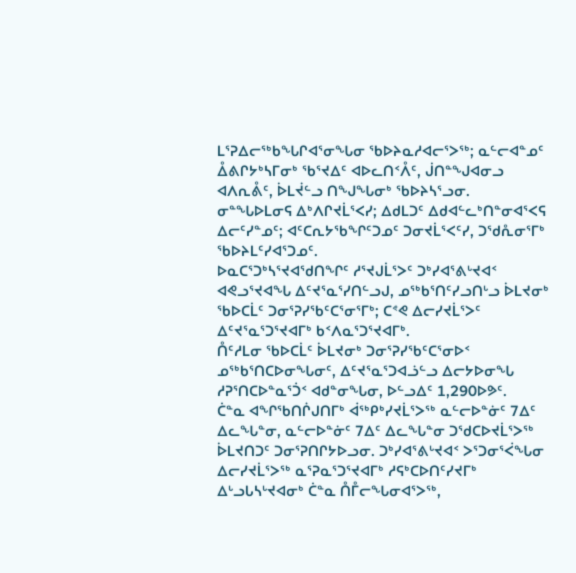ᒪᕐᕈᐃᓕᖅᑲᖓᒋᐊᕐᓂᖓᓂ ᖃᐅᔨᓇᓱᐊᓕᕐᐳᖅ; ᓇᓪᓕᐊᓐᓄᑦ ᐂᕕᒋᔭᒃᓴᒥᓂᒃ ᖃᕐᔪᐃᑦ ᐊᐅᓚᑎᑉᐰᑦ, ᒎᑎᓐᖑᐊᓂᓗ ᐊᐱᕆᕔᑦ, ᐆᒪᔫᓪᓗ ᑎᖑᖓᓂᒃ ᖃᐅᔨᓴᕐᓗᓂ.
ᓂᓐᖓᐅᒪᓂᕋ ᐃᒃᐱᒋᔪᒫᕐᐸᓯ; ᐃᑯᒪᑐᑦ ᐃᑯᐊᓪᓚᒃᑎᓐᓂᐊᕐᐸᕋ ᐃᓕᑦᓯᓐᓄᑦ; ᐊᑦᑕᕆᔭᖃᖏᑦᑐᓄᑦ ᑐᓂᔪᒫᕐᐸᑦᓯ, ᑐᖁᕅᓂᕐᒥᒃ ᖃᐅᔨᒪᑦᓯᐊᕐᑐᓄᑦ.
ᐅᓇᑕᕐᑐᒃᓴᕐᔪᐊᖁᑎᖏᑦ ᓱᕐᔪᒍᒫᕐᐳᑦ ᑐᒃᓯᐊᕐᕕᒡᔪᐊᑉ ᐊᕙᓗᕐᔪᐊᖓ ᐃᑦᔪᕐᓇᕐᓯᑎᓪᓗᒍ, ᓄᖅᑲᕐᑎᑦᓯᓗᑎᒡᓗ ᐆᒪᔪᓂᒃ ᖃᐅᑕᒫᑦ ᑐᓂᕐᕈᓯᖃᑦᑕᕐᓂᕐᒥᒃ; ᑕᕝᕙ ᐃᓕᓯᔪᒫᕐᐳᑦ ᐃᑦᔪᕐᓇᕐᑐᕐᔪᐊᒥᒃ ᑲᑉᐱᓇᕐᑐᕐᔪᐊᒥᒃ.
ᑍᑦᓱᒪᓂ ᖃᐅᑕᒫᑦ ᐆᒪᔪᓂᒃ ᑐᓂᕐᕈᓯᖃᑦᑕᕐᓂᐅᑉ ᓄᖅᑲᕐᑎᑕᐅᓂᖓᓂᑦ, ᐃᑦᔪᕐᓇᕐᑐᐊᓘᓪᓗ ᐃᓕᔭᐅᓂᖓ ᓱᕈᕐᑎᑕᐅᓐᓇᕐᑑᑉ ᐊᑯᓐᓂᖓᓂ, ᐅᓪᓗᐃᑦ 1,290ᐅᕗᑦ.
ᑖᓐᓇ ᐊᖏᖃᑎᒌᒍᑎᒥᒃ ᐋᖅᑭᒃᓯᔪᒫᕐᐳᖅ ᓇᓪᓕᐅᓐᓃᑦ 7ᐃᑦ ᐃᓚᖓᓐᓂ, ᓇᓪᓕᐅᓐᓃᑦ 7ᐃᑦ ᐃᓚᖓᓐᓂ ᑐᖁᑕᐅᔪᒫᕐᐳᖅ ᐆᒪᔪᑎᑐᑦ ᑐᓂᕐᕈᑎᒋᔭᐅᓗᓂ. ᑐᒃᓯᐊᕐᕕᒡᔪᐊᑉ ᐳᕐᑐᓂᕐᐹᖓᓂ ᐃᓕᓯᔪᒫᕐᐳᖅ ᓇᕐᕈᓇᕐᑐᕐᔪᐊᒥᒃ ᓱᕋᒃᑕᐅᑎᑦᓯᔪᒥᒃ ᐃᒡᓗᒐᓴᒡᔪᐊᓂᒃ ᑖᓐᓇ ᑍᒤᓕᖓᓂᐊᕐᐳᖅ,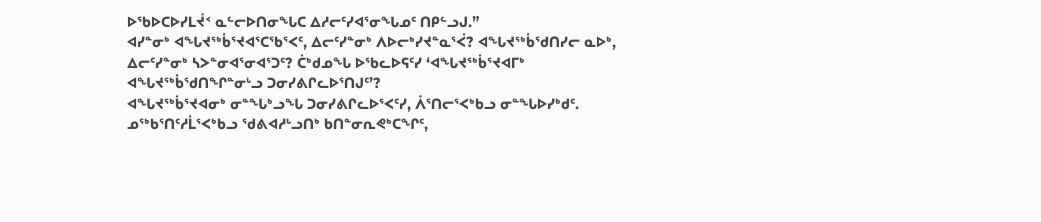ᐅᖃᐅᑕᐅᓯᒪᔫᑉ ᓇᓪᓕᐅᑎᓂᖓᑕ ᐃᓱᓕᑦᓯᐊᕐᓂᖓᓄᑦ ᑎᑭᓪᓗᒍ.”
ᐊᓯᓐᓂᒃ ᐊᖓᔪᖅᑳᕐᔪᐊᕐᑕᖃᕐᐸᑦ, ᐃᓕᑦᓯᓐᓂᒃ ᐱᐅᓕᒃᓯᔪᓐᓇᕐᐹ? ᐊᖓᔪᖅᑳᖁᑎᓯᓕ ᓇᐅᒃ, ᐃᓕᑦᓯᓐᓂᒃ ᓴᐳᓐᓂᐊᕐᓂᐊᕐᑐᑦ? ᑖᒃᑯᓄᖓ ᐅᖃᓚᐅᕋᑦᓯ ‘ᐊᖓᔪᖅᑳᕐᔪᐊᒥᒃ ᐊᖓᔪᖅᑳᖁᑎᖏᓐᓂᒡᓗ ᑐᓂᓯᕕᒋᓚᐅᕐᑎᒍᑦ’?
ᐊᖓᔪᖅᑳᕐᔪᐊᓂᒃ ᓂᓐᖓᒃᓗᖓ ᑐᓂᓯᕕᒋᓚᐅᕐᐸᑦᓯ, ᐲᕐᑎᓕᕐᐸᒃᑲᓗ ᓂᓐᖓᐅᓯᒃᑯᑦ.
ᓄᖅᑲᕐᑎᑦᓱᒫᕐᐸᒃᑲᓗ ᖁᕕᐊᓱᒡᓗᑎᒃ ᑲᑎᓐᓂᕆᕙᒃᑕᖏᑦ,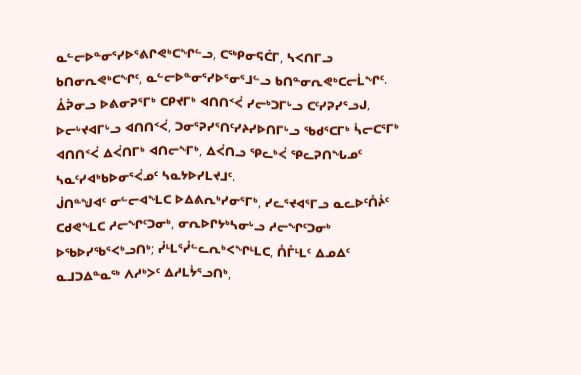ᓇᓪᓕᐅᓐᓂᕐᓯᐅᕐᕕᒋᕙᒃᑕᖏᓪᓗ, ᑕᖅᑭᓂᕋᑖᒥ, ᓴᐸᑎᒥᓗ ᑲᑎᓂᕆᕙᒃᑕᖏᑦ, ᓇᓪᓕᐅᓐᓂᕐᓯᐅᕐᓂᕐᒧᓪᓗ ᑲᑎᓐᓂᕆᕙᒃᑕᓕᒫᖏᑦ.
ᐂᕉᓂᓗ ᐅᕕᓂᕈᕐᒥᒃ ᑕᑭᔪᒥᒃ ᐊᑎᑎᑉᐹ ᓯᓕᒃᑐᒥᒡᓗ ᑕᑦᓯᕈᓯᕐᓗᒍ, ᐅᓕᒡᔪᐊᒥᒡᓗ ᐊᑎᑎᑉᐹ, ᑐᓂᕐᕈᓯᕐᑎᑦᓯᔨᓯᐅᑎᒥᒡᓗ ᖃᑯᕐᑕᒥᒃ ᓵᓕᑕᕐᒥᒃ ᐊᑎᑎᑉᐹ ᐃᐹᑎᒥᒃ ᐊᑎᓕᖕᒥᒃ, ᐃᐹᑎᓗ ᕿᓚᒃᐹ ᕿᓚᕈᑎᖓᓄᑦ ᓴᓇᑦᓯᐊᒃᑲᐅᓂᕐᐹᓄᑦ ᓴᓇᔭᐅᓯᒪᔪᒧᑦ.
ᒎᑎᓐᖑᐊᑦ ᓂᓪᓕᐊᖕᒪᑕ ᐅᐃᕕᕆᒃᓯᓂᕐᒥᒃ, ᓯᓚᕐᔪᐊᕐᒥᓗ ᓇᓚᐅᑦᑍᔩᑦ ᑕᑯᕙᖕᒪᑕ ᓱᓕᖏᑦᑐᓂᒃ, ᓂᕆᐅᒋᔭᒃᓴᓂᒡᓗ ᓱᓕᖏᑦᑐᓂᒃ ᐅᖃᐅᓯᖃᕐᐸᒃᓗᑎᒃ; ᓮᒻᒪᕐᓮᓪᓚᕆᒃᐸᖏᒻᒪᑕ, ᑍᒤᒻᒪᑦ ᐃᓄᐃᑦ ᓇᒧᑐᐃᓐᓇᖅ ᐱᓱᒃᐳᑦ ᐃᓱᒪᔮᕐᓗᑎᒃ,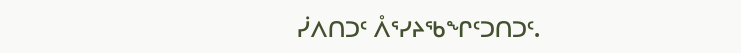ᓰᐱᑎᑐᑦ ᐰᕐᓯᔨᖃᖏᑦᑐᑎᑐᑦ.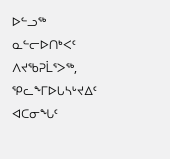ᐅᓪᓗᖅ ᓇᓪᓕᐅᑎᒃᐸᑦ ᐱᔪᖃᕈᒫᕐᐳᖅ, ᕿᓚᖕᒥᐅᒐᓴᒡᔪᐃᑦ ᐊᑕᓂᖓᑦ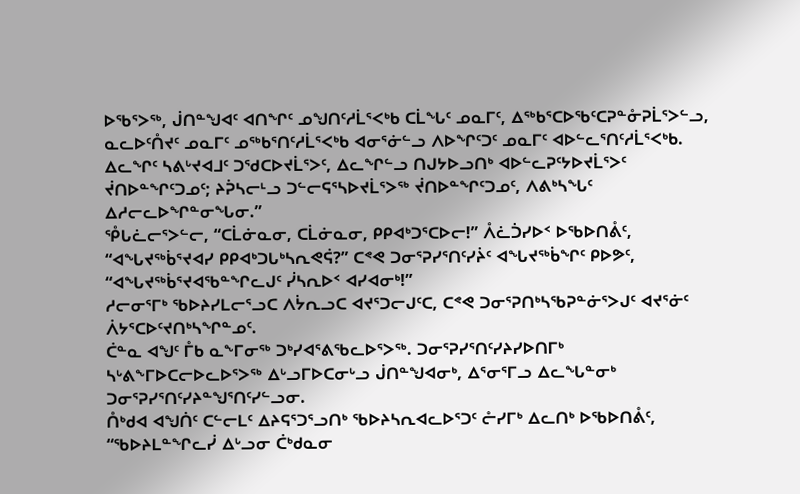ᐅᖃᕐᐳᖅ, ᒎᑎᓐᖑᐊᑦ ᐊᑎᖏᑦ ᓄᖑᑎᑦᓱᒫᕐᐸᒃᑲ ᑕᒫᖓᑦ ᓄᓇᒥᑦ, ᐃᖅᑲᕐᑕᐅᖃᑦᑕᕈᓐᓁᕈᒫᕐᐳᓪᓗ, ᓇᓚᐅᑦᑍᔪᑦ ᓄᓇᒥᑦ ᓄᖅᑲᕐᑎᑦᓱᒫᕐᐸᒃᑲ ᐊᓂᕐᓃᓪᓗ ᐱᐅᖏᑦᑐᑦ ᓄᓇᒥᑦ ᐊᐅᓪᓚᕐᑎᑦᓱᒫᕐᐸᒃᑲ.
ᐃᓚᖏᑦ ᓴᕕᒡᔪᐊᒧᑦ ᑐᖁᑕᐅᔪᒫᕐᐳᑦ, ᐃᓚᖏᓪᓗ ᑎᒍᔭᐅᓗᑎᒃ ᐊᐅᓪᓚᕈᑦᔭᐅᔪᒫᕐᐳᑦ ᔫᑎᐅᓐᖏᑦᑐᓄᑦ; ᔨᕉᓴᓕᒻᓗ ᑐᓪᓕᕋᕐᓴᐅᔪᒫᕐᐳᖅ ᔫᑎᐅᓐᖏᑦᑐᓄᑦ, ᐱᕕᒃᓴᖓᑦ ᐃᓱᓕᓚᐅᖏᓐᓂᖓᓂ.”
ᕾᒐᓛᓕᕐᐳᓪᓕ, “ᑕᒫᓃᓇᓂ, ᑕᒫᓃᓇᓂ, ᑭᑭᐊᒃᑐᕐᑕᐅᓕ!” ᐰᓛᑑᓯᐅᑉ ᐅᖃᐅᑎᕔᑦ, “ᐊᖓᔪᖅᑳᕐᔪᐊᓯ ᑭᑭᐊᒃᑐᒐᒃᓴᕆᕙᕌ?” ᑕᕝᕙ ᑐᓂᕐᕈᓯᕐᑎᑦᓯᔩᑦ ᐊᖓᔪᖅᑳᖏᑦ ᑭᐅᕗᑦ, “ᐊᖓᔪᖅᑳᕐᔪᐊᖃᓐᖏᓚᒍᑦ ᓰᓴᕆᐅᑉ ᐊᓯᐊᓂᒃ!”
ᓱᓕᓂᕐᒥᒃ ᖃᐅᔨᓯᒪᓕᕐᓗᑕ ᐱᔮᕆᓗᑕ ᐊᔪᕐᑐᓕᒍᑦᑕ, ᑕᕝᕙ ᑐᓂᕐᕈᑎᒃᓴᖃᕈᓐᓃᕐᐳᒍᑦ ᐊᔪᕐᓃᑦ ᐲᔭᕐᑕᐅᑦᔪᑎᒃᓴᖏᓐᓄᑦ.
ᑖᓐᓇ ᐊᖑᑦ ᒤᑲ ᓇᖕᒥᓂᖅ ᑐᒃᓯᐊᕐᕕᖃᓚᐅᕐᐳᖅ. ᑐᓂᕐᕈᓯᕐᑎᑦᓯᔨᓯᐅᑎᒥᒃ ᓴᒡᕕᖕᒥᐅᑕᓕᐅᓚᐅᕐᐳᖅ ᐃᒡᓗᒥᐅᑕᓂᒡᓗ ᒎᑎᓐᖑᐊᓂᒃ, ᐃᕐᓂᕐᒥᓗ ᐃᓚᖓᓐᓂᒃ ᑐᓂᕐᕈᓯᕐᑎᑦᓯᔨᓐᖑᕐᑎᑦᓯᓪᓗᓂ.
ᑍᒃᑯᐊ ᐊᖑᑏᑦ ᑕᓪᓕᒪᑦ ᐃᔨᕋᕐᑐᕐᓗᑎᒃ ᖃᐅᔨᓴᕆᐊᓚᐅᕐᑐᑦ ᓔᓯᒥᒃ ᐃᓚᑎᒃ ᐅᖃᐅᑎᕔᑦ, “ᖃᐅᔨᒪᓐᖏᓚᓰ ᐃᒡᓗᓂ ᑖᒃᑯᓇᓂ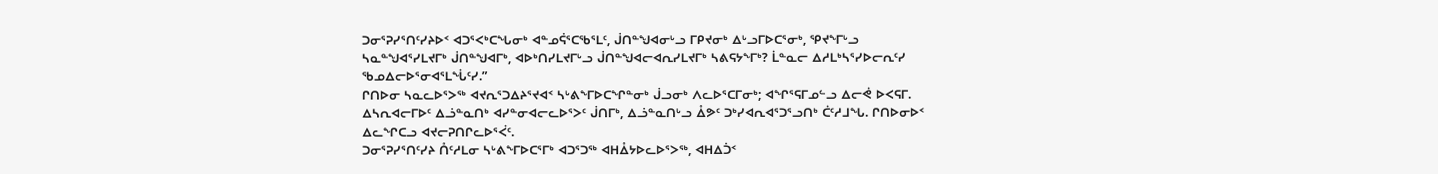ᑐᓂᕐᕈᓯᕐᑎᑦᓯᔨᐅᑉ ᐊᑐᕐᐸᒃᑕᖓᓂᒃ ᐊᓐᓄᕌᕐᑕᖃᕐᒪᑦ, ᒎᑎᓐᖑᐊᓂᒡᓗ ᒥᑭᔪᓂᒃ ᐃᒡᓗᒥᐅᑕᕐᓂᒃ, ᕿᔪᖕᒥᒡᓗ ᓴᓇᓐᖑᐊᕐᓯᒪᔪᒥᒃ ᒎᑎᓐᖑᐊᒥᒃ, ᐊᐅᒃᑎᓯᒪᔪᒥᒡᓗ ᒎᑎᓐᖑᐊᓕᐊᕆᓯᒪᔪᒥᒃ ᓴᕕᕋᔭᖕᒥᒃ? ᒫᓐᓇᓕ ᐃᓱᒪᒃᓴᕐᓯᐅᓕᕆᑦᓯ ᖃᓄᐃᓕᐅᕐᓂᐊᕐᒪᖔᑦᓯ.”
ᒋᑎᐅᓂ ᓴᓇᓚᐅᕐᐳᖅ ᐊᔪᕆᕐᑐᐃᔨᕐᔪᐊᑉ ᓴᒡᕕᖕᒥᐅᑕᖏᓐᓂᒃ ᒎᓗᓂᒃ ᐱᓚᐅᕐᑕᒥᓂᒃ; ᐊᖏᕐᕋᒥᓄᓪᓗ ᐃᓕᕚ ᐅᐸᕋᒥ. ᐃᓴᕆᐊᓕᒥᐅᑦ ᐃᓘᓐᓇᑎᒃ ᐊᓯᓐᓂᐊᓕᓚᐅᕐᐳᑦ ᒎᑎᒥᒃ, ᐃᓘᓐᓇᑎᒡᓗ ᐂᕗᑦ ᑐᒃᓯᐊᕆᐊᕐᑐᕐᓗᑎᒃ ᑖᑦᓱᒧᖓ. ᒋᑎᐅᓂᐅᑉ ᐃᓚᖏᑕᓗ ᐊᔪᓕᕈᑎᒋᓚᐅᕐᐹᑦ.
ᑐᓂᕐᕈᓯᕐᑎᑦᓯᔨ ᑍᑦᓱᒪᓂ ᓴᒡᕕᖕᒥᐅᑕᕐᒥᒃ ᐊᑐᕐᑐᖅ ᐊᕼᐂᔭᐅᓚᐅᕐᐳᖅ, ᐊᕼᐃᑑᑉ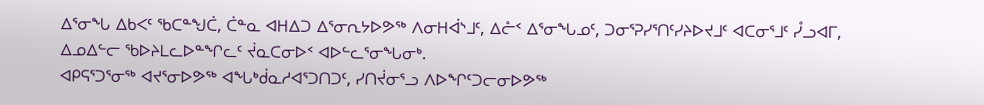ᐃᕐᓂᖓ ᐃᑲᐸᑦ ᖃᑕᓐᖑᑖ, ᑖᓐᓇ ᐊᕼᐃᑐ ᐃᕐᓂᕆᔭᐅᕗᖅ ᐱᓂᕼᐋᔅᒧᑦ, ᐃᓔᑉ ᐃᕐᓂᖓᓄᑦ, ᑐᓂᕐᕈᓯᕐᑎᑦᓯᔨᐅᔪᒧᑦ ᐊᑕᓂᕐᒧᑦ ᓮᓗᐊᒥ, ᐃᓄᐃᓪᓕ ᖃᐅᔨᒪᓚᐅᓐᖏᓚᑦ ᔫᓇᑕᓂᐅᑉ ᐊᐅᓪᓚᕐᓂᖓᓂᒃ.
ᐊᑭᕋᕐᑐᕐᓂᖅ ᐊᔪᕐᓂᐅᕗᖅ ᐊᖓᒃᑰᓇᓱᐊᕐᑐᑎᑐᑦ, ᓯᑎᔫᓂᕐᓗ ᐱᐅᖏᑦᑐᓕᓂᐅᕗᖅ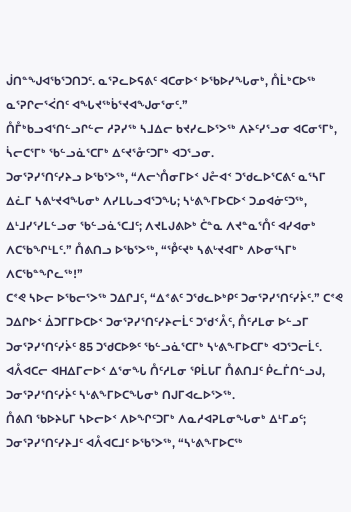ᒎᑎᓐᖑᐊᖃᕐᑐᑎᑐᑦ. ᓇᕐᕈᓚᐅᕋᕕᑦ ᐊᑕᓂᐅᑉ ᐅᖃᐅᓯᖓᓂᒃ, ᑍᒫᒃᑕᐅᖅ ᓇᕐᕈᒋᓕᕐᐹᑎᑦ ᐊᖓᔪᖅᑳᕐᔪᐊᖑᓂᕐᓂᑦ.”
ᑍᒤᒃᑲᓗᐊᕐᑎᓪᓗᒋᓪᓕ ᓱᕈᓯᖅ ᓴᒧᐃᓕ ᑲᔪᓯᓚᐅᕐᐳᖅ ᐱᔨᑦᓯᕐᓗᓂ ᐊᑕᓂᕐᒥᒃ, ᓵᓕᑕᕐᒥᒃ ᖃᓪᓗᓈᕐᑕᒥᒃ ᐃᑦᔪᕐᓁᑦᑐᒥᒃ ᐊᑐᕐᓗᓂ.
ᑐᓂᕐᕈᓯᕐᑎᑦᓯᔨᓗ ᐅᖃᕐᐳᖅ, “ᐱᓕᔅᑍᓂᒥᐅᑉ ᒍᓔᐊᑉ ᑐᖁᓚᐅᕐᑕᕕᑦ ᓇᕐᓴᒥ ᐃᓛᒥ ᓴᕕᒡᔪᐊᖓᓂᒃ ᐱᓯᒪᒐᓗᐊᕐᑐᖓ; ᓴᒡᕕᖕᒥᐅᑕᐅᑉ ᑐᓄᐊᓃᑦᑐᖅ, ᐃᒻᒧᓯᕐᓯᒪᓪᓗᓂ ᖃᓪᓗᓈᕐᑕᒧᑦ; ᐱᔪᒪᒍᕕᐅᒃ ᑖᓐᓇ ᐱᔪᓐᓇᕐᑍᑦ ᐊᓯᐊᓂᒃ ᐱᑕᖃᖏᒻᒪᑦ.” ᑍᕕᑎᓗ ᐅᖃᕐᐳᖅ, “ᕾᑦᔪᒃ ᓴᕕᒡᔪᐊᒥᒃ ᐱᐅᓂᕐᓴᒥᒃ ᐱᑕᖃᓐᖏᓚᖅ!”
ᑕᕝᕙ ᓴᐅᓕ ᐅᖃᓕᕐᐳᖅ ᑐᐃᒋᒧᑦ, “ᐃᕝᕕᑦ ᑐᖁᓚᐅᒃᑭᑦ ᑐᓂᕐᕈᓯᕐᑎᑦᓯᔩᑦ.” ᑕᕝᕙ ᑐᐃᒋᐅᑉ ᐄᑐᒥᒥᐅᑕᐅᑉ ᑐᓂᕐᕈᓯᕐᑎᑦᓯᔨᓕᒫᑦ ᑐᖁᑉᐰᑦ, ᑍᑦᓱᒪᓂ ᐅᓪᓗᒥ ᑐᓂᕐᕈᓯᕐᑎᑦᓯᔩᑦ 85 ᑐᖁᑕᐅᕗᑦ ᖃᓪᓗᓈᕐᑕᒥᒃ ᓴᒡᕕᖕᒥᐅᑕᒥᒃ ᐊᑐᕐᑐᓕᒫᑦ.
ᐊᐰᐊᑕᓕ ᐊᕼᐃᒥᓕᐅᑉ ᐃᕐᓂᖓ ᑍᑦᓱᒪᓂ ᕿᒫᒐᒥ ᑍᕕᑎᒧᑦ ᑮᓚᒦᑎᓪᓗᒍ, ᑐᓂᕐᕈᓯᕐᑎᑦᓯᔩᑦ ᓴᒡᕕᖕᒥᐅᑕᖓᓂᒃ ᑎᒍᒥᐊᓚᐅᕐᐳᖅ.
ᑍᕕᑎ ᖃᐅᔨᒐᒥ ᓴᐅᓕᐅᑉ ᐱᐅᖏᑦᑐᒥᒃ ᐱᓇᓱᐊᕈᒪᓂᖓᓂᒃ ᐃᒻᒥᓄᑦ; ᑐᓂᕐᕈᓯᕐᑎᑦᓯᔨᒧᑦ ᐊᐰᐊᑕᒧᑦ ᐅᖃᕐᐳᖅ, “ᓴᒡᕕᖕᒥᐅᑕᖅ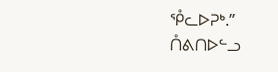ᕾᓚᐅᕈᒃ.”
ᑍᕕᑎᐅᓪᓗ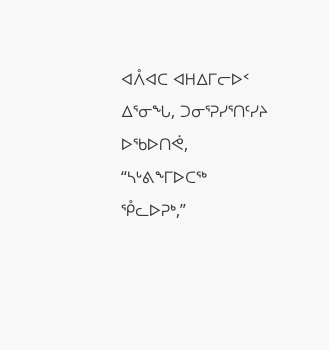ᐊᐰᐊᑕ ᐊᕼᐃᒥᓕᐅᑉ ᐃᕐᓂᖓ, ᑐᓂᕐᕈᓯᕐᑎᑦᓯᔨ ᐅᖃᐅᑎᕚ, “ᓴᒡᕕᖕᒥᐅᑕᖅ ᕾᓚᐅᕈᒃ,”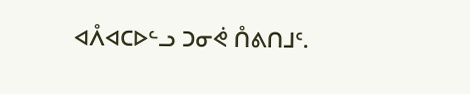ᐊᐰᐊᑕᐅᓪᓗ ᑐᓂᕚ ᑍᕕᑎᒧᑦ.